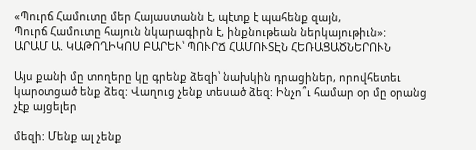«Պուրճ Համուտը մեր Հայաստանն է, պէտք է պահենք զայն,
Պուրճ Համուտը հայուն նկարագիրն է, ինքնութեան ներկայութիւն»:
ԱՐԱՄ Ա. ԿԱԹՈՂԻԿՈՍ ԲԱՐԵՒ՝ ՊՈՒՐՃ ՀԱՄՈՒՏԷՆ ՀԵՌԱՑԱԾՆԵՐՈՒՆ

Այս քանի մը տողերը կը գրենք ձեզի՝ նախկին դրացիներ, որովհետեւ կարօտցած ենք ձեզ: Վաղուց չենք տեսած ձեզ: Ինչո՞ւ համար օր մը օրանց չէք այցելեր

մեզի: Մենք ալ չենք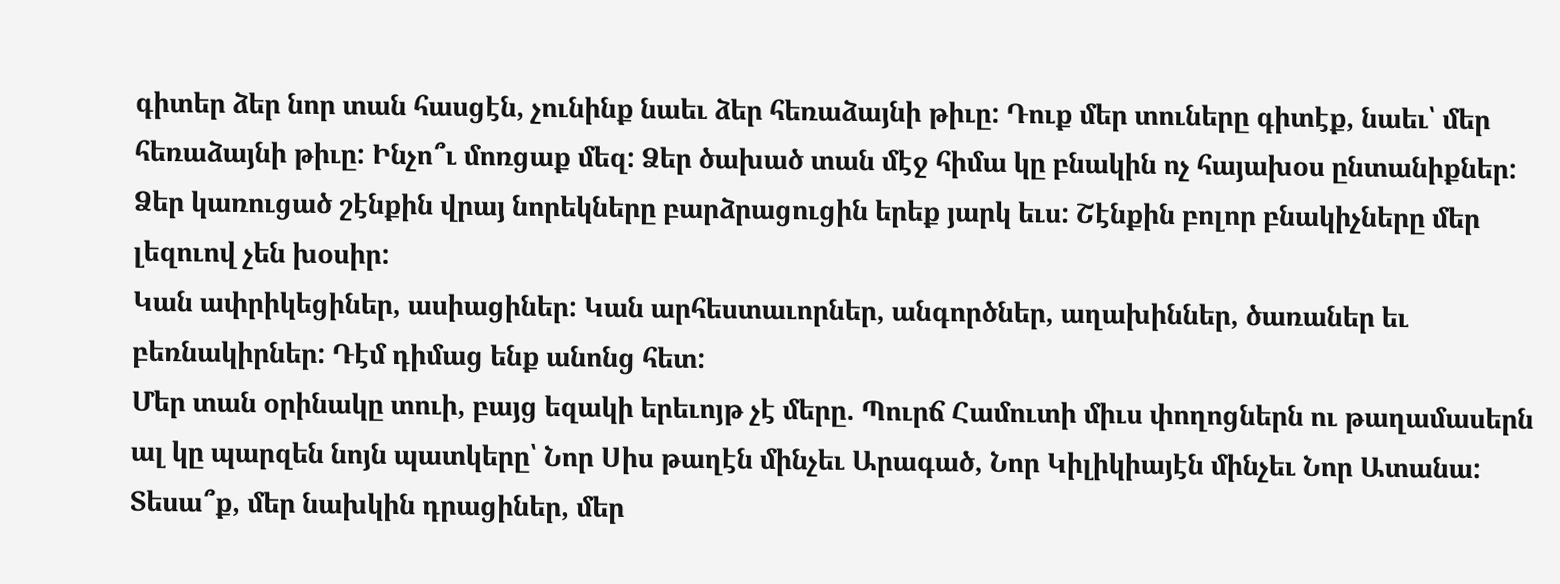գիտեր ձեր նոր տան հասցէն, չունինք նաեւ ձեր հեռաձայնի թիւը: Դուք մեր տուները գիտէք, նաեւ՝ մեր հեռաձայնի թիւը: Ինչո՞ւ մոռցաք մեզ: Ձեր ծախած տան մէջ հիմա կը բնակին ոչ հայախօս ընտանիքներ: Ձեր կառուցած շէնքին վրայ նորեկները բարձրացուցին երեք յարկ եւս: Շէնքին բոլոր բնակիչները մեր լեզուով չեն խօսիր:
Կան ափրիկեցիներ, ասիացիներ: Կան արհեստաւորներ, անգործներ, աղախիններ, ծառաներ եւ բեռնակիրներ: Դէմ դիմաց ենք անոնց հետ:
Մեր տան օրինակը տուի, բայց եզակի երեւոյթ չէ մերը. Պուրճ Համուտի միւս փողոցներն ու թաղամասերն ալ կը պարզեն նոյն պատկերը՝ Նոր Սիս թաղէն մինչեւ Արագած, Նոր Կիլիկիայէն մինչեւ Նոր Ատանա: Տեսա՞ք, մեր նախկին դրացիներ, մեր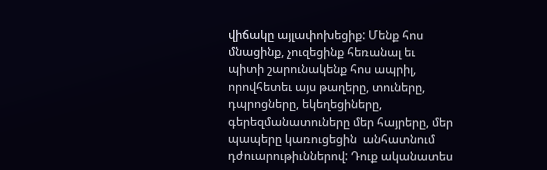վիճակը այլափոխեցիք: Մենք հոս մնացինք, չուզեցինք հեռանալ եւ պիտի շարունակենք հոս ապրիլ, որովհետեւ այս թաղերը, տուները, դպրոցները, եկեղեցիները, գերեզմանատուները մեր հայրերը, մեր պապերը կառուցեցին  անհատնում դժուարութիւններով: Դուք ականատես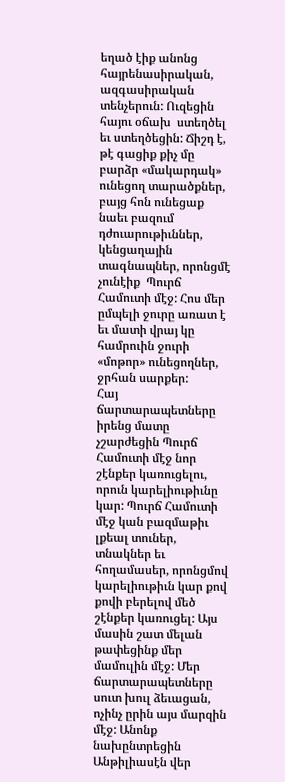եղած էիք անոնց հայրենասիրական, ազգասիրական տենչերուն: Ուզեցին հայու օճախ  ստեղծել եւ ստեղծեցին: Ճիշդ է, թէ գացիք քիչ մը բարձր «մակարդակ» ունեցող տարածքներ, բայց հոն ունեցաք նաեւ բազում դժուարութիւններ, կենցաղային տագնապներ, որոնցմէ չունէիք  Պուրճ Համուտի մէջ: Հոս մեր ըմպելի ջուրը առատ է եւ մատի վրայ կը համրուին ջուրի «մոթոր» ունեցողներ, ջրհան սարքեր:
Հայ ճարտարապետները իրենց մատը չշարժեցին Պուրճ Համուտի մէջ նոր շէնքեր կառուցելու, որուն կարելիութիւնը կար: Պուրճ Համուտի մէջ կան բազմաթիւ լքեալ տուներ, տնակներ եւ հողամասեր, որոնցմով կարելիութիւն կար քով քովի բերելով մեծ շէնքեր կառուցել: Այս մասին շատ մելան թափեցինք մեր մամուլին մէջ: Մեր ճարտարապետները սուտ խուլ ձեւացան, ոչինչ ըրին այս մարզին մէջ: Անոնք նախընտրեցին Անթիլիասէն վեր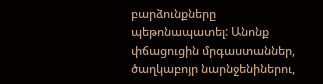բարձունքները պեթոնապատել: Անոնք փճացուցին մրգաստաններ, ծաղկաբոյր նարնջենիներու,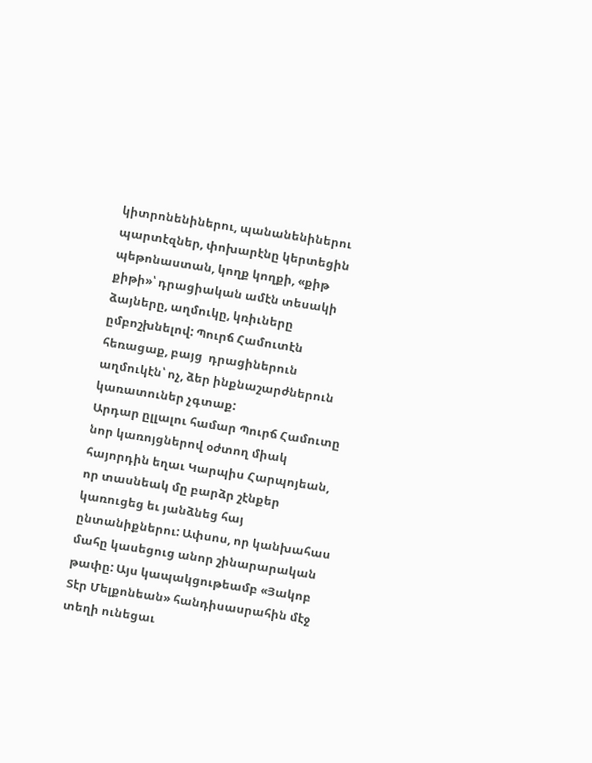կիտրոնենիներու, պանանենիներու պարտէզներ, փոխարէնը կերտեցին պեթոնաստան, կողք կողքի, «քիթ քիթի»՝ դրացիական ամէն տեսակի ձայները, աղմուկը, կռիւները ըմբոշխնելով: Պուրճ Համուտէն հեռացաք, բայց  դրացիներուն աղմուկէն՝ ոչ, ձեր ինքնաշարժներուն կառատուներ չգտաք:
Արդար ըլլալու համար Պուրճ Համուտը նոր կառոյցներով օժտող միակ հայորդին եղաւ Կարպիս Հարպոյեան, որ տասնեակ մը բարձր շէնքեր կառուցեց եւ յանձնեց հայ ընտանիքներու: Ափսոս, որ կանխահաս մահը կասեցուց անոր շինարարական թափը: Այս կապակցութեամբ «Յակոբ Տէր Մելքոնեան» հանդիսասրահին մէջ տեղի ունեցաւ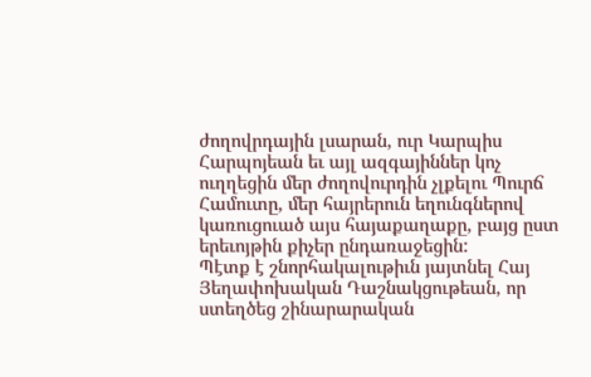ժողովրդային լսարան, ուր Կարպիս Հարպոյեան եւ այլ ազգայիններ կոչ ուղղեցին մեր ժողովուրդին չլքելու Պուրճ Համուտը, մեր հայրերուն եղունգներով կառուցուած այս հայաքաղաքը, բայց ըստ երեւոյթին քիչեր ընդառաջեցին:
Պէտք է շնորհակալութիւն յայտնել Հայ Յեղափոխական Դաշնակցութեան, որ ստեղծեց շինարարական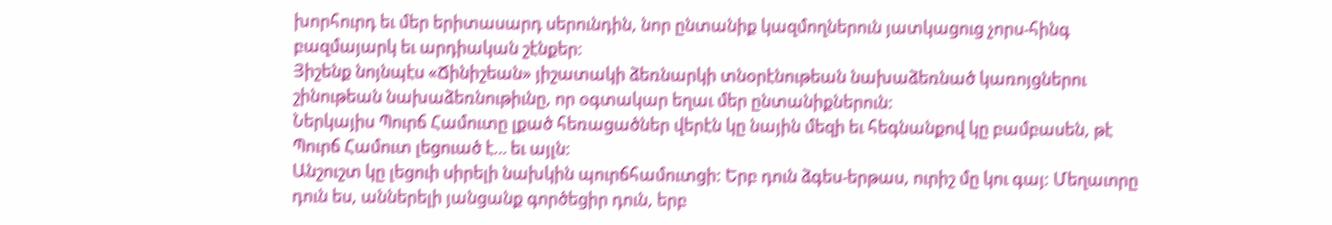խորհուրդ եւ մեր երիտասարդ սերունդին, նոր ընտանիք կազմողներուն յատկացուց չորս-հինգ բազմայարկ եւ արդիական շէնքեր:
Յիշենք նոյնպէս «Ճինիշեան» յիշատակի ձեռնարկի տնօրէնութեան նախաձեռնած կառոյցներու շինութեան նախաձեռնութիւնը, որ օգտակար եղաւ մեր ընտանիքներուն:
Ներկայիս Պուրճ Համուտը լքած հեռացածներ վերէն կը նային մեզի եւ հեգնանքով կը բամբասեն, թէ Պուրճ Համուտ լեցուած է… եւ այլն:
Անշուշտ կը լեցուի սիրելի նախկին պուրճհամուտցի: Երբ դուն ձգես-երթաս, ուրիշ մը կու գայ: Մեղաւորը դուն ես, աններելի յանցանք գործեցիր դուն, երբ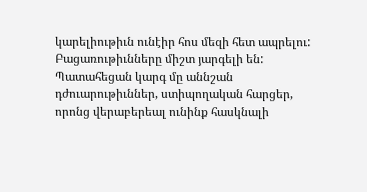կարելիութիւն ունէիր հոս մեզի հետ ապրելու: Բացառութիւնները միշտ յարգելի են: Պատահեցան կարգ մը աննշան դժուարութիւններ, ստիպողական հարցեր, որոնց վերաբերեալ ունինք հասկնալի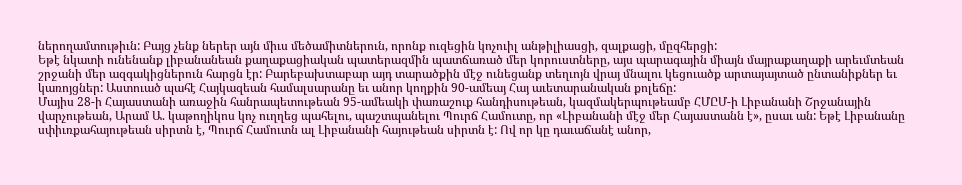ներողամտութիւն: Բայց չենք ներեր այն միւս մեծամիտներուն, որոնք ուզեցին կոչուիլ անթիլիասցի, զալքացի, մըզհերցի:
Եթէ նկատի ունենանք լիբանանեան քաղաքացիական պատերազմին պատճառած մեր կորուստները, այս պարագային միայն մայրաքաղաքի արեւմտեան շրջանի մեր ազգակիցներուն հարցն էր: Բարեբախտաբար այդ տարածքին մէջ ունեցանք տեղւոյն վրայ մնալու կեցուածք արտայայտած ընտանիքներ եւ կառոյցներ: Աստուած պահէ Հայկազեան համալսարանը եւ անոր կողքին 90-ամեայ Հայ աւետարանական քոլեճը:
Մայիս 28-ի Հայաստանի առաջին հանրապետութեան 95-ամեակի փառաշուք հանդիսութեան, կազմակերպութեամբ ՀՄԸՄ-ի Լիբանանի Շրջանային վարչութեան, Արամ Ա. կաթողիկոս կոչ ուղղեց պահելու, պաշտպանելու Պուրճ Համուտը, որ «Լիբանանի մէջ մեր Հայաստանն է», ըսաւ ան: Եթէ Լիբանանը սփիւռքահայութեան սիրտն է, Պուրճ Համուտն ալ Լիբանանի հայութեան սիրտն է: Ով որ կը դաւաճանէ անոր,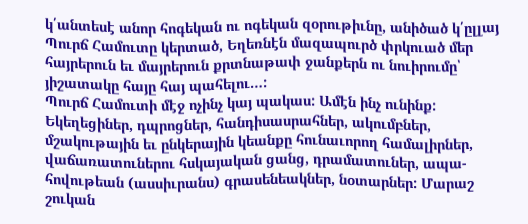կ՛անտեսէ անոր հոգեկան ու ոգեկան զօրութիւնը, անիծած կ՛ըլլայ Պուրճ Համուտը կերտած, Եղեռնէն մազապուրծ փրկուած մեր հայրերուն եւ մայրերուն քրտնաթափ ջանքերն ու նուիրումը՝ յիշատակը հայը հայ պահելու…:
Պուրճ Համուտի մէջ ոչինչ կայ պակաս: Ամէն ինչ ունինք: Եկեղեցիներ, դպրոցներ, հանդիսասրահներ, ակումբներ, մշակութային եւ ընկերային կեանքը հունաւորող համալիրներ, վաճառատուներու հսկայական ցանց, դրամատուներ, ապա- հովութեան (ասսիւրանս) գրասենեակներ, նօտարներ: Մարաշ շուկան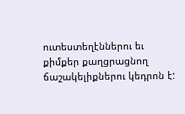ուտեստեղէններու եւ քիմքեր քաղցրացնող ճաշակելիքներու կեդրոն է: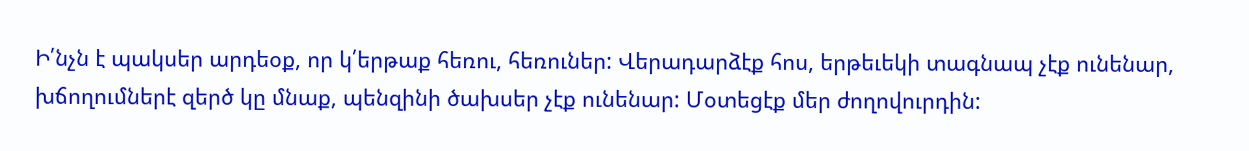Ի՛նչն է պակսեր արդեօք, որ կ՛երթաք հեռու, հեռուներ: Վերադարձէք հոս, երթեւեկի տագնապ չէք ունենար, խճողումներէ զերծ կը մնաք, պենզինի ծախսեր չէք ունենար: Մօտեցէք մեր ժողովուրդին: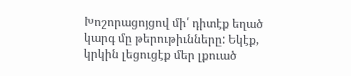Խոշորացոյցով մի՛ դիտէք եղած կարգ մը թերութիւնները: Եկէք, կրկին լեցուցէք մեր լքուած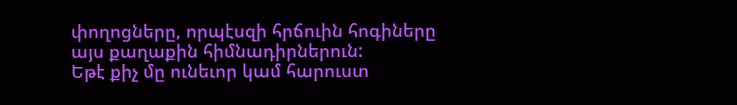փողոցները, որպէսզի հրճուին հոգիները այս քաղաքին հիմնադիրներուն:
Եթէ քիչ մը ունեւոր կամ հարուստ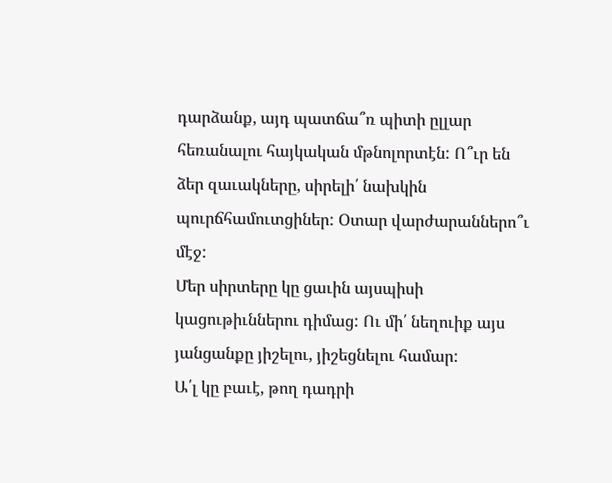դարձանք, այդ պատճա՞ռ պիտի ըլլար հեռանալու հայկական մթնոլորտէն: Ո՞ւր են ձեր զաւակները, սիրելի՛ նախկին պուրճհամուտցիներ: Օտար վարժարաններո՞ւ մէջ:
Մեր սիրտերը կը ցաւին այսպիսի կացութիւններու դիմաց: Ու մի՛ նեղուիք այս յանցանքը յիշելու, յիշեցնելու համար:
Ա՛լ կը բաւէ, թող դադրի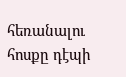հեռանալու հոսքը դէպի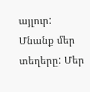այլուր: Մնանք մեր տեղերը: Մեր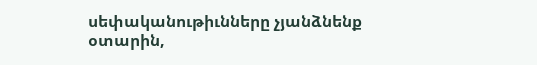սեփականութիւնները չյանձնենք օտարին,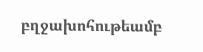բղջախոհութեամբ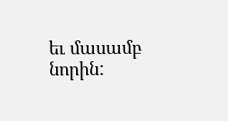եւ մասամբ նորին: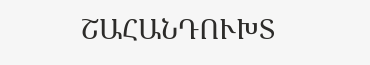ՇԱՀԱՆԴՈՒԽՏ